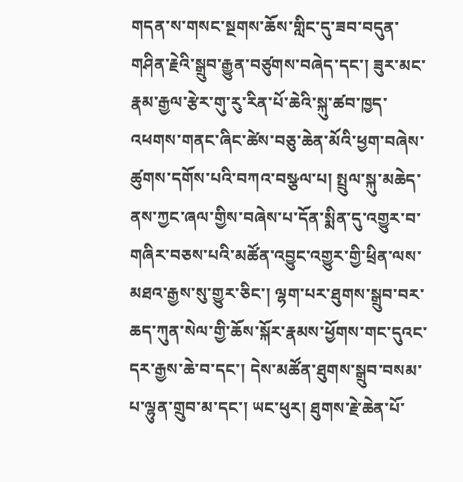གདན་ས་གསང་སྔགས་ཆོས་གླིང་དུ་ཟབ་བདུན་གཤིན་རྗེའི་སྒྲུབ་རྒྱུན་བཙུགས་བཞེད་དང་། ཟུར་མང་རྣམ་རྒྱལ་རྩེར་གུ་རུ་རིན་པོ་ཆེའི་སྐུ་ཚབ་ཁྱད་འཕགས་གནང་ཞིང་ཚེས་བཅུ་ཆེན་མོའི་ཕྱག་བཞེས་ཚུགས་དགོས་པའི་བཀའ་བསྩལ་པ། སྤྲུལ་སྐུ་མཆེད་ནས་ཀྱང་ཞལ་གྱིས་བཞེས་པ་དོན་སྨིན་དུ་འགྱུར་བ་གཞིར་བཅས་པའི་མཚོན་འབྱུང་འགྱུར་གྱི་ཕྲིན་ལས་མཐའ་རྒྱས་སུ་གྱུར་ཅིང་། ལྷག་པར་ཐུགས་སྒྲུབ་བར་ཆད་ཀུན་སེལ་གྱི་ཆོས་སྐོར་རྣམས་ཕྱོགས་གང་དུའང་དར་རྒྱས་ཆེ་བ་དང་། དེས་མཚོན་ཐུགས་སྒྲུབ་བསམ་པ་ལྷུན་གྲུབ་མ་དང་། ཡང་ཕུར། ཐུགས་རྗེ་ཆེན་པོ་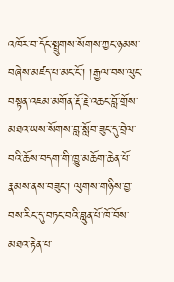འཁོར་བ་དོང་སྤྲུགས་སོགས་ཀྱང་ཉམས་བཞེས་མཛད་པ་མང་ངོ་། །རྒྱལ་བས་ལུང་བསྟན་འཇམ་མགོན་རྡོ་རྗེ་འཆང་བློ་གྲོས་མཐའ་ཡས་སོགས་བླ་སློབ་ཟུང་དུ་བྲེལ་བའི་ཆོས་བདག་གི་ཁྱུ་མཆོག་ཆེན་པོ་རྣམས་ནས་བཟུང་། ལུགས་གཉིས་བྱ་བས་རིང་དུ་བཏང་བའི་བླུན་པོ་ཁོ་བོས་མཐའ་རྟེན་པ་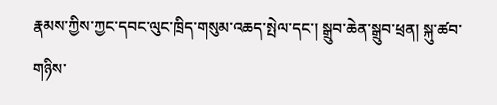རྣམས་ཀྱིས་ཀྱང་དབང་ལུང་ཁྲིད་གསུམ་འཆད་སྤེལ་དང་། སྒྲུབ་ཆེན་སྒྲུབ་ཕྲན། སྐུ་ཚབ་གཉིས་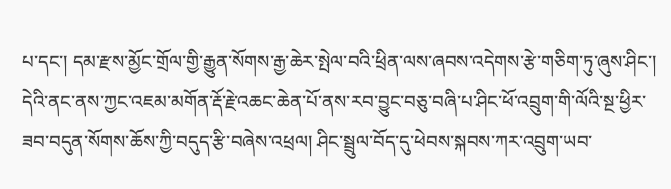པ་དང་། དམ་རྫས་མྱོང་གྲོལ་གྱི་རྒྱུན་སོགས་རྒྱ་ཆེར་སྤེལ་བའི་ཕྲིན་ལས་ཞབས་འདེགས་རྩེ་གཅིག་ཏུ་ཞུས་ཤིང་། དེའི་ནང་ནས་ཀྱང་འཇམ་མགོན་རྡོ་རྗེ་འཆང་ཆེན་པོ་ནས་རབ་བྱུང་བཅུ་བཞི་པ་ཤིང་ཕོ་འབྲུག་གི་ལོའི་སྔ་ཕྱིར་ཟབ་བདུན་སོགས་ཆོས་ཀྱི་བདུད་རྩི་བཞེས་འཕྲལ། ཤིང་སྦྲུལ་བོད་དུ་ཕེབས་སྐབས་ཀར་འབྲུག་ཡབ་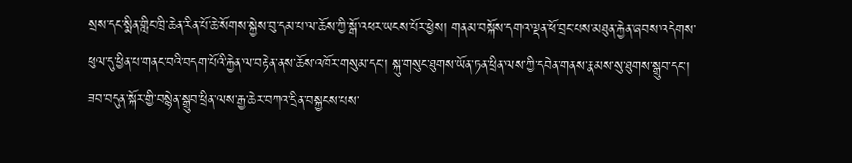སྲས་དང་སྨིན་གླིང་ཁྲི་ཆེན་རིན་པོ་ཆེ་སོགས་སྐྱེས་བུ་དམ་པ་ལ་ཆོས་ཀྱི་སྒོ་འཕར་ཡངས་པོར་ཕྱེས། གནམ་བསྐོས་དགའ་ལྡན་ཕོ་བྲང་པས་མཐུན་རྐྱེན་ཞབས་འདེགས་ཕུལ་དུ་ཕྱིན་པ་གནང་བའི་བདག་པོའི་རྐྱེན་ལ་བརྟེན་ནས་ཆོས་འཁོར་གསུམ་དང་། སྐུ་གསུང་ཐུགས་ཡོན་ཏན་ཕྲིན་ལས་ཀྱི་དབེན་གནས་རྣམས་སུ་ཐུགས་སྒྲུབ་དང་། ཟབ་བདུན་སྐོར་གྱི་བསྙེན་སྒྲུབ་ཕྲིན་ལས་རྒྱ་ཆེར་བཀའ་དྲིན་བསྐྱངས་པས་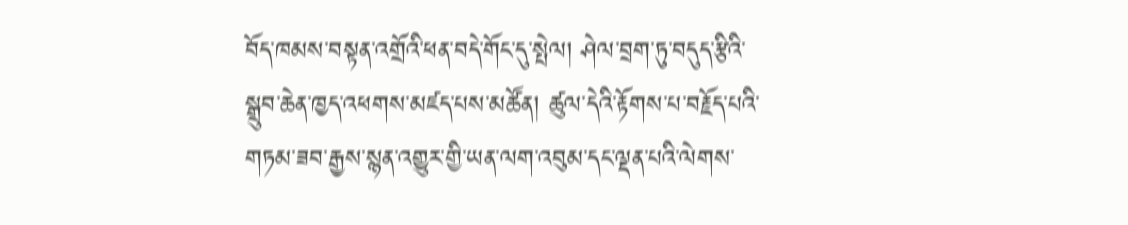བོད་ཁམས་བསྟན་འགྲོའི་ཕན་བདེ་གོང་དུ་སྤེལ། ཤེལ་བྲག་ཏུ་བདུད་རྩིའི་སྒྲུབ་ཆེན་ཁྱད་འཕགས་མཛད་པས་མཚོན། ཚུལ་དེའི་རྟོགས་པ་བརྗོད་པའི་གཏམ་ཟབ་རྒྱས་སྙན་འགྱུར་གྱི་ཡན་ལག་འབུམ་དང་ལྡན་པའི་ལེགས་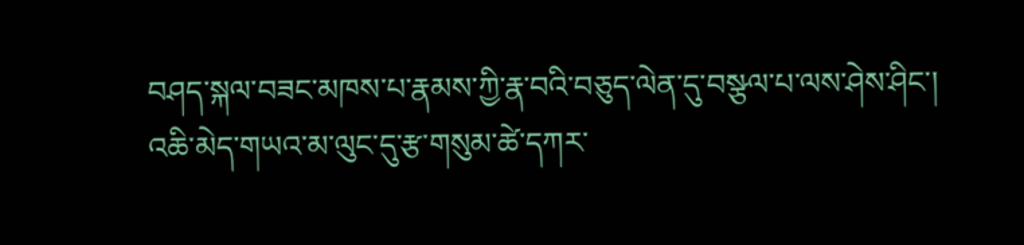བཤད་སྐལ་བཟང་མཁས་པ་རྣམས་ཀྱི་རྣ་བའི་བཅུད་ལེན་དུ་བསྩལ་པ་ལས་ཤེས་ཤིང་། འཆི་མེད་གཡའ་མ་ལུང་དུ་རྩ་གསུམ་ཚེ་དཀར་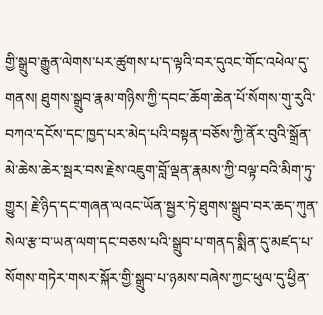གྱི་སྒྲུབ་རྒྱུན་ལེགས་པར་ཚུགས་པ་ད་ལྟའི་བར་དུའང་གོང་འཕེལ་དུ་གནས། ཐུགས་སྒྲུབ་རྣམ་གཉིས་ཀྱི་དབང་ཆོག་ཆེན་པོ་སོགས་གུ་རུའི་བཀའ་དངོས་དང་ཁྱད་པར་མེད་པའི་བསྟན་བཅོས་ཀྱི་ནོར་བུའི་སྒྲོན་མེ་ཆེས་ཆེར་སྦར་བས་རྗེས་འཇུག་བློ་ལྡན་རྣམས་ཀྱི་བལྟ་བའི་མིག་ཏུ་གྱུར། རྗེ་ཉིད་དང་གཞན་ལའང་ཡོན་སྦྱར་ཏེ་ཐུགས་སྒྲུབ་བར་ཆད་ཀུན་སེལ་རྩ་བ་ཡན་ལག་དང་བཅས་པའི་སྒྲུབ་པ་གནད་སྨིན་དུ་མཛད་པ་སོགས་གཏེར་གསར་སྐོར་གྱི་སྒྲུབ་པ་ཉམས་བཞེས་ཀྱང་ཕུལ་དུ་ཕྱིན་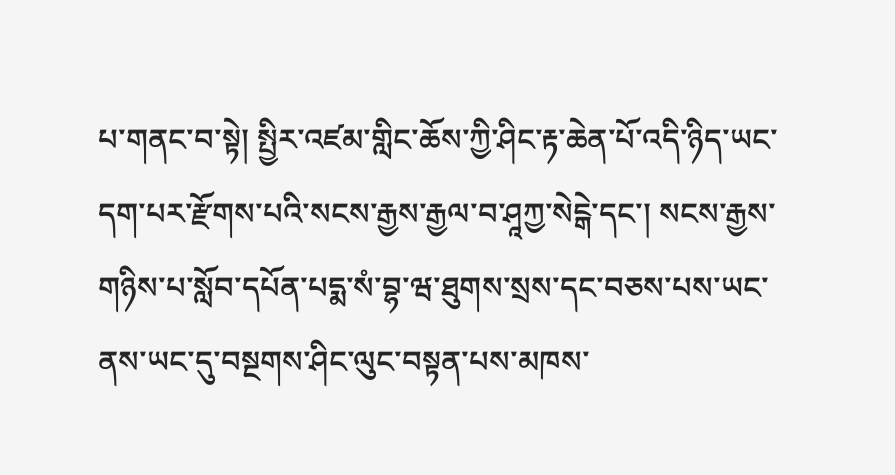པ་གནང་བ་སྟེ། སྤྱིར་འཛམ་གླིང་ཆོས་ཀྱི་ཤིང་རྟ་ཆེན་པོ་འདི་ཉིད་ཡང་དག་པར་རྫོགས་པའི་སངས་རྒྱས་རྒྱལ་བ་ཤཱཀྱ་སེངྒེ་དང་། སངས་རྒྱས་གཉིས་པ་སློབ་དཔོན་པདྨ་སཾ་བྷ་ཝ་ཐུགས་སྲས་དང་བཅས་པས་ཡང་ནས་ཡང་དུ་བསྔགས་ཤིང་ལུང་བསྟན་པས་མཁས་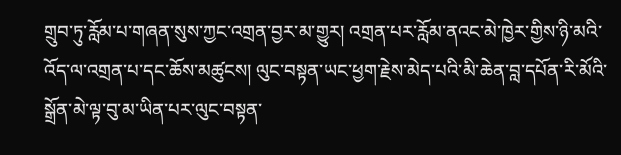གྲུབ་ཏུ་རློམ་པ་གཞན་སུས་ཀྱང་འགྲན་བྱར་མ་གྱུར། འགྲན་པར་རློམ་ནའང་མེ་ཁྱེར་གྱིས་ཉི་མའི་འོད་ལ་འགྲན་པ་དང་ཆོས་མཚུངས། ལུང་བསྟན་ཡང་ཕྱག་རྗེས་མེད་པའི་མི་ཆེན་བླ་དཔོན་རི་མོའི་སྒྲོན་མེ་ལྟ་བུ་མ་ཡིན་པར་ལུང་བསྟན་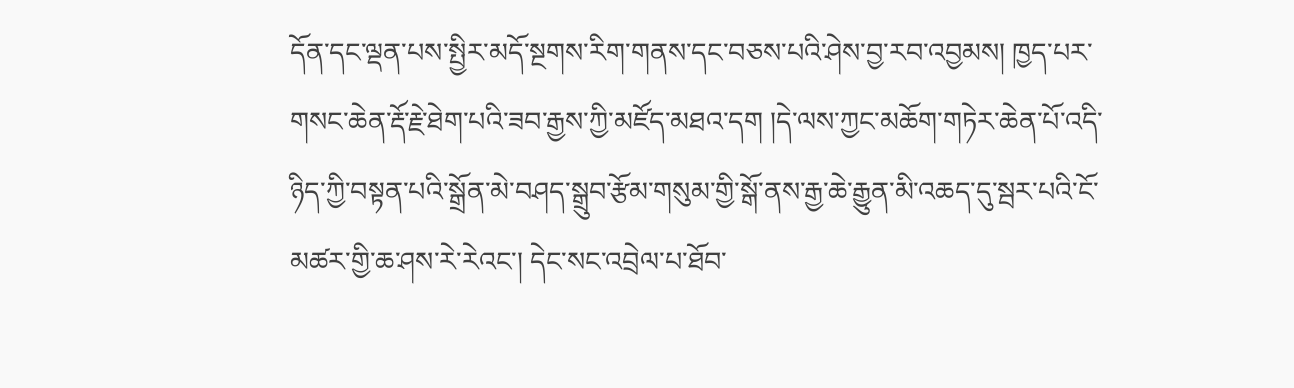དོན་དང་ལྡན་པས་སྤྱིར་མདོ་སྔགས་རིག་གནས་དང་བཅས་པའི་ཤེས་བྱ་རབ་འབྱམས། ཁྱད་པར་གསང་ཆེན་རྡོ་རྗེ་ཐེག་པའི་ཟབ་རྒྱས་ཀྱི་མཛོད་མཐའ་དག །དེ་ལས་ཀྱང་མཆོག་གཏེར་ཆེན་པོ་འདི་ཉིད་ཀྱི་བསྟན་པའི་སྒྲོན་མེ་བཤད་སྒྲུབ་རྩོམ་གསུམ་གྱི་སྒོ་ནས་རྒྱ་ཆེ་རྒྱུན་མི་འཆད་དུ་སྦར་པའི་ངོ་མཚར་གྱི་ཆ་ཤས་རེ་རེའང་། དེང་སང་འབྲེལ་པ་ཐོབ་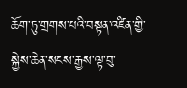ཆོག་ཏུ་གྲགས་པའི་བསྟན་འཛིན་གྱི་སྐྱེས་ཆེན་སངས་རྒྱས་ལྟ་བུ་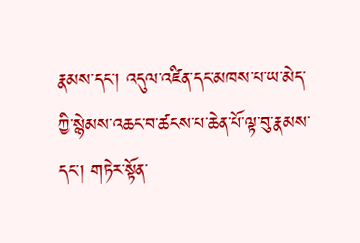རྣམས་དང་། འདུལ་འཛིན་དང་མཁས་པ་ཡ་མེད་ཀྱི་སྙེམས་འཆང་བ་ཚངས་པ་ཆེན་པོ་ལྟ་བུ་རྣམས་དང་། གཏེར་སྟོན་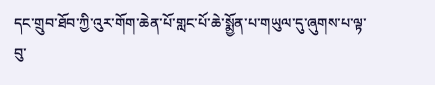དང་གྲུབ་ཐོབ་ཀྱི་འུར་གོག་ཆེན་པོ་གླང་པོ་ཆེ་སྨྱོན་པ་གཡུལ་དུ་ཞུགས་པ་ལྟ་བུ་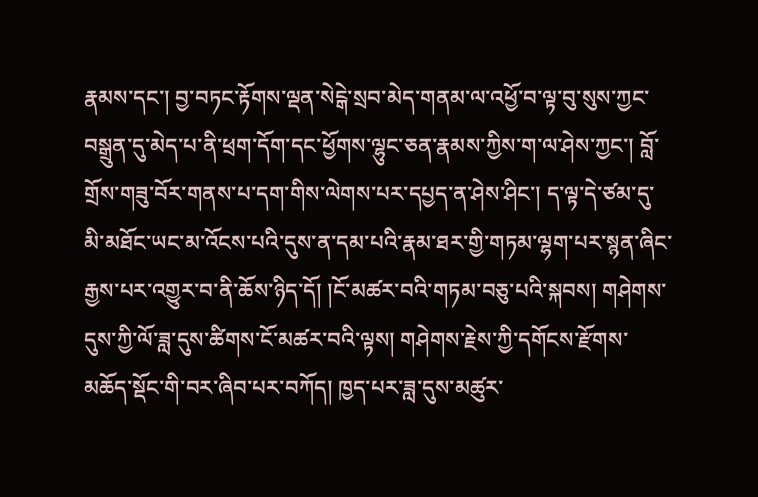རྣམས་དང་། བྱ་བཏང་རྟོགས་ལྡན་སེངྒེ་སྲབ་མེད་གནམ་ལ་འཕྱོ་བ་ལྟ་བུ་སུས་ཀྱང་བསྒྲུན་དུ་མེད་པ་ནི་ཕྲག་དོག་དང་ཕྱོགས་ལྷུང་ཅན་རྣམས་ཀྱིས་ག་ལ་ཤེས་ཀྱང་། བློ་གྲོས་གཟུ་བོར་གནས་པ་དག་གིས་ལེགས་པར་དཔྱད་ན་ཤེས་ཤིང་། ད་ལྟ་དེ་ཙམ་དུ་མི་མཐོང་ཡང་མ་འོངས་པའི་དུས་ན་དམ་པའི་རྣམ་ཐར་གྱི་གཏམ་ལྷག་པར་སྙན་ཞིང་རྒྱས་པར་འགྱུར་བ་ནི་ཆོས་ཉིད་དོ། །ངོ་མཚར་བའི་གཏམ་བཅུ་པའི་སྐབས། གཤེགས་དུས་ཀྱི་ལོ་ཟླ་དུས་ཚིགས་ངོ་མཚར་བའི་ལྟས། གཤེགས་རྗེས་ཀྱི་དགོངས་རྫོགས་མཆོད་སྡོང་གི་བར་ཞིབ་པར་བཀོད། ཁྱད་པར་ཟླ་དུས་མཚུར་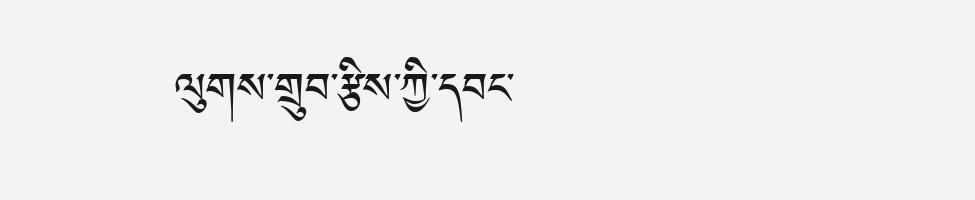ལུགས་གྲུབ་རྩིས་ཀྱི་དབང་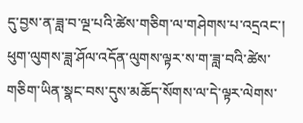དུ་བྱས་ན་ཟླ་བ་ལྔ་པའི་ཚེས་གཅིག་ལ་གཤེགས་པ་འདྲའང་། ཕུག་ལུགས་ཟླ་ཤོལ་འདོན་ལུགས་ལྟར་ས་ག་ཟླ་བའི་ཚེས་གཅིག་ཡིན་སྣང་བས་དུས་མཆོད་སོགས་ལ་དེ་ལྟར་ལེགས་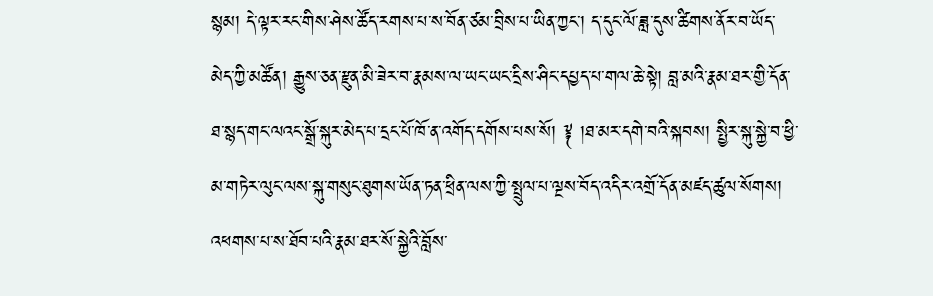སྙམ། དེ་ལྟར་རང་གིས་ཤེས་ཚོད་རགས་པ་ས་བོན་ཙམ་བྲིས་པ་ཡིན་ཀྱང་། ད་དུང་ལོ་ཟླ་དུས་ཚིགས་ནོར་བ་ཡོད་མེད་ཀྱི་མཚོན། རྒྱུས་ཅན་རྫུན་མི་ཟེར་བ་རྣམས་ལ་ཡང་ཡང་དྲིས་ཤིང་དཔྱད་པ་གལ་ཆེ་སྟེ། བླ་མའི་རྣམ་ཐར་གྱི་དོན་ཐ་སྙད་གང་ལའང་སྒྲོ་སྐུར་མེད་པ་དྲང་པོ་ཁོ་ན་འགོད་དགོས་པས་སོ། ༈ །ཐ་མར་དགེ་བའི་སྐབས། སྤྱིར་སྐུ་སྐྱེ་བ་ཕྱི་མ་གཏེར་ལུང་ལས་སྐུ་གསུང་ཐུགས་ཡོན་ཏན་ཕྲིན་ལས་ཀྱི་སྤྲུལ་པ་ལྔས་བོད་འདིར་འགྲོ་དོན་མཛད་ཚུལ་སོགས། འཕགས་པ་ས་ཐོབ་པའི་རྣམ་ཐར་སོ་སྐྱེའི་བློས་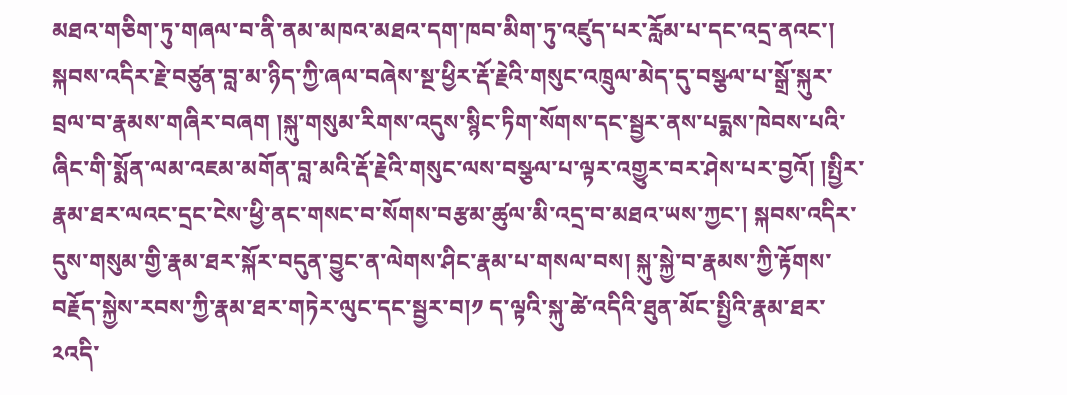མཐའ་གཅིག་ཏུ་གཞལ་བ་ནི་ནམ་མཁའ་མཐའ་དག་ཁབ་མིག་ཏུ་འཛུད་པར་རློམ་པ་དང་འདྲ་ནའང་། སྐབས་འདིར་རྗེ་བཙུན་བླ་མ་ཉིད་ཀྱི་ཞལ་བཞེས་སྔ་ཕྱིར་རྡོ་རྗེའི་གསུང་འཁྲུལ་མེད་དུ་བསྩལ་པ་སྒྲོ་སྐུར་བྲལ་བ་རྣམས་གཞིར་བཞག །སྐུ་གསུམ་རིགས་འདུས་སྙིང་ཏིག་སོགས་དང་སྦྱར་ནས་པདྨས་ཁེབས་པའི་ཞིང་གི་སྨོན་ལམ་འཇམ་མགོན་བླ་མའི་རྡོ་རྗེའི་གསུང་ལས་བསྩལ་པ་ལྟར་འགྱུར་བར་ཤེས་པར་བྱའོ། །སྤྱིར་རྣམ་ཐར་ལའང་དྲང་ངེས་ཕྱི་ནང་གསང་བ་སོགས་བརྩམ་ཚུལ་མི་འདྲ་བ་མཐའ་ཡས་ཀྱང་། སྐབས་འདིར་དུས་གསུམ་གྱི་རྣམ་ཐར་སྐོར་བདུན་བྱུང་ན་ལེགས་ཤིང་རྣམ་པ་གསལ་བས། སྐུ་སྐྱེ་བ་རྣམས་ཀྱི་རྟོགས་བརྗོད་སྐྱེས་རབས་ཀྱི་རྣམ་ཐར་གཏེར་ལུང་དང་སྦྱར་བ།༡ ད་ལྟའི་སྐུ་ཚེ་འདིའི་ཐུན་མོང་སྤྱིའི་རྣམ་ཐར་༢འདི་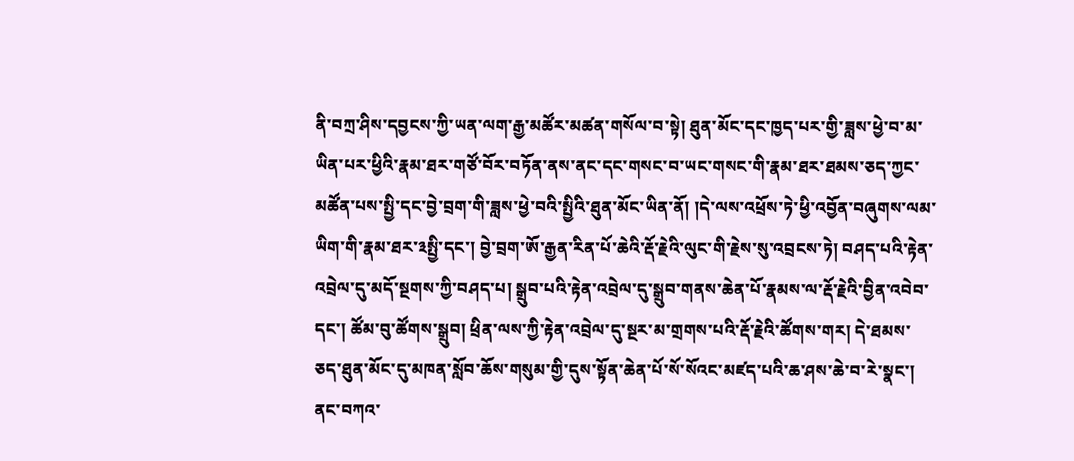ནི་བཀྲ་ཤིས་དབྱངས་ཀྱི་ཡན་ལག་རྒྱ་མཚོར་མཚན་གསོལ་བ་སྟེ། ཐུན་མོང་དང་ཁྱད་པར་གྱི་ཟླས་ཕྱེ་བ་མ་ཡིན་པར་ཕྱིའི་རྣམ་ཐར་གཙོ་བོར་བཏོན་ནས་ནང་དང་གསང་བ་ཡང་གསང་གི་རྣམ་ཐར་ཐམས་ཅད་ཀྱང་མཚོན་པས་སྤྱི་དང་བྱེ་བྲག་གི་ཟླས་ཕྱེ་བའི་སྤྱིའི་ཐུན་མོང་ཡིན་ནོ། །དེ་ལས་འཕྲོས་ཏེ་ཕྱི་འབྱོན་བཞུགས་ལམ་ཡིག་གི་རྣམ་ཐར་༣སྤྱི་དང་། བྱེ་བྲག་ཨོ་རྒྱན་རིན་པོ་ཆེའི་རྡོ་རྗེའི་ལུང་གི་རྗེས་སུ་འབྲངས་ཏེ། བཤད་པའི་རྟེན་འབྲེལ་དུ་མདོ་སྔགས་ཀྱི་བཤད་པ། སྒྲུབ་པའི་རྟེན་འབྲེལ་དུ་སྒྲུབ་གནས་ཆེན་པོ་རྣམས་ལ་རྡོ་རྗེའི་བྱིན་འབེབ་དང་། ཚོམ་བུ་ཚོགས་སྒྲུབ། ཕྲིན་ལས་ཀྱི་རྟེན་འབྲེལ་དུ་སྔར་མ་གྲགས་པའི་རྡོ་རྗེའི་ཚོགས་གར། དེ་ཐམས་ཅད་ཐུན་མོང་དུ་མཁན་སློབ་ཆོས་གསུམ་གྱི་དུས་སྟོན་ཆེན་པོ་སོ་སོའང་མཛད་པའི་ཆ་ཤས་ཆེ་བ་རེ་སྣང་། ནང་བཀའ་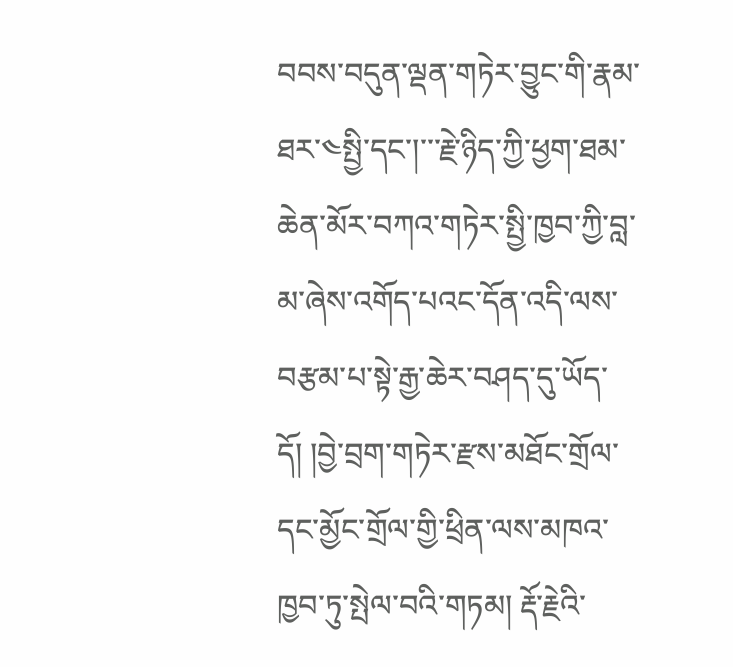བབས་བདུན་ལྡན་གཏེར་བྱུང་གི་རྣམ་ཐར་༤སྤྱི་དང་།་་་རྗེ་ཉིད་ཀྱི་ཕྱག་ཐམ་ཆེན་མོར་བཀའ་གཏེར་སྤྱི་ཁྱབ་ཀྱི་བླ་མ་ཞེས་འགོད་པའང་དོན་འདི་ལས་བརྩམ་པ་སྟེ་རྒྱ་ཆེར་བཤད་དུ་ཡོད་དོ། །བྱེ་བྲག་གཏེར་རྫས་མཐོང་གྲོལ་དང་མྱོང་གྲོལ་གྱི་ཕྲིན་ལས་མཁའ་ཁྱབ་ཏུ་སྤེལ་བའི་གཏམ། རྡོ་རྗེའི་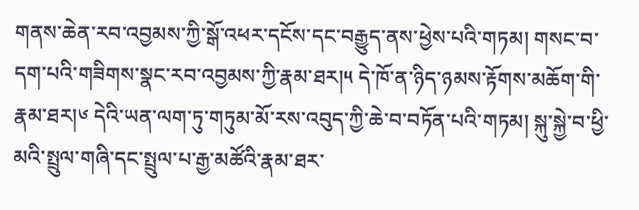གནས་ཆེན་རབ་འབྱམས་ཀྱི་སྒོ་འཕར་དངོས་དང་བརྒྱུད་ནས་ཕྱེས་པའི་གཏམ། གསང་བ་དག་པའི་གཟིགས་སྣང་རབ་འབྱམས་ཀྱི་རྣམ་ཐར།༥ དེ་ཁོ་ན་ཉིད་ཉམས་རྟོགས་མཆོག་གི་རྣམ་ཐར།༦ དེའི་ཡན་ལག་ཏུ་གཏུམ་མོ་རས་འབུད་ཀྱི་ཆེ་བ་བཏོན་པའི་གཏམ། སྐུ་སྐྱེ་བ་ཕྱི་མའི་སྤྲུལ་གཞི་དང་སྤྲུལ་པ་རྒྱ་མཚོའི་རྣམ་ཐར་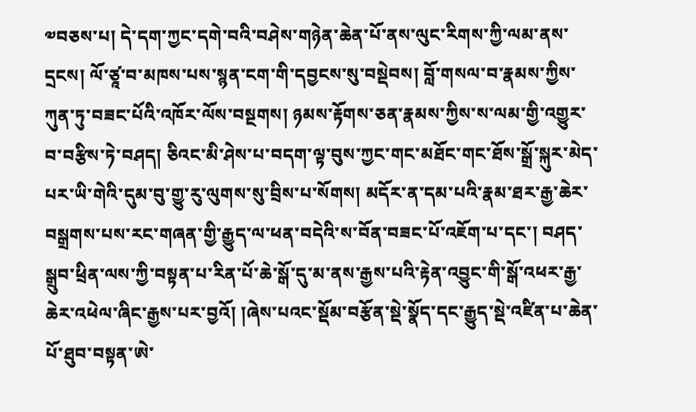༧བཅས་པ། དེ་དག་ཀྱང་དགེ་བའི་བཤེས་གཉེན་ཆེན་པོ་ནས་ལུང་རིགས་ཀྱི་ལམ་ནས་དྲངས། ལོ་ཙཱ་བ་མཁས་པས་སྙན་ངག་གི་དབྱངས་སུ་བསྡེབས། བློ་གསལ་བ་རྣམས་ཀྱིས་ཀུན་ཏུ་བཟང་པོའི་འཁོར་ལོས་བསྔགས། ཉམས་རྟོགས་ཅན་རྣམས་ཀྱིས་ས་ལམ་གྱི་འགྱུར་བ་བརྩིས་ཏེ་བཤད། ཅིའང་མི་ཤེས་པ་བདག་ལྟ་བུས་ཀྱང་གང་མཐོང་གང་ཐོས་སྒྲོ་སྐུར་མེད་པར་ཡི་གེའི་དུམ་བུ་གྱུ་རུ་ལུགས་སུ་བྲིས་པ་སོགས། མདོར་ན་དམ་པའི་རྣམ་ཐར་རྒྱ་ཆེར་བསྒྲགས་པས་རང་གཞན་གྱི་རྒྱུད་ལ་ཕན་བདེའི་ས་བོན་བཟང་པོ་འཇོག་པ་དང་། བཤད་སྒྲུབ་ཕྲིན་ལས་ཀྱི་བསྟན་པ་རིན་པོ་ཆེ་སྒོ་དུ་མ་ནས་རྒྱས་པའི་རྟེན་འབྱུང་གི་སྒོ་འཕར་རྒྱ་ཆེར་འཕེལ་ཞིང་རྒྱས་པར་བྱའོ། །ཞེས་པའང་སྡོམ་བརྩོན་སྡེ་སྣོད་དང་རྒྱུད་སྡེ་འཛིན་པ་ཆེན་པོ་ཐུབ་བསྟན་ཨེ་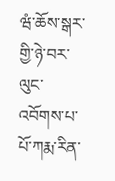ཝཾ་ཆོས་སྒར་གྱི་ཉེ་བར་ལུང་འབོགས་པ་པོ་ཀརྨ་རིན་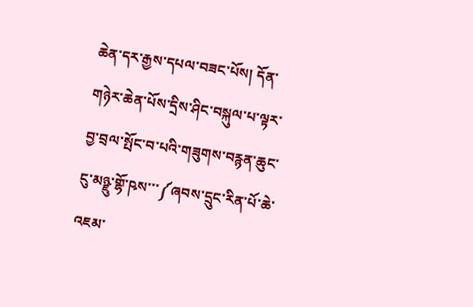ཆེན་དར་རྒྱས་དཔལ་བཟང་པོས། དོན་གཉེར་ཆེན་པོས་དྲིས་ཤིང་བསྐུལ་པ་ལྟར་བྱ་བྲལ་སྤོང་བ་པའི་གཟུགས་བརྙན་ཆུང་ངུ་མཉྫུ་གྷོ་ཥས་་་༼ཞབས་དྲུང་རིན་པོ་ཆེ་འཇམ་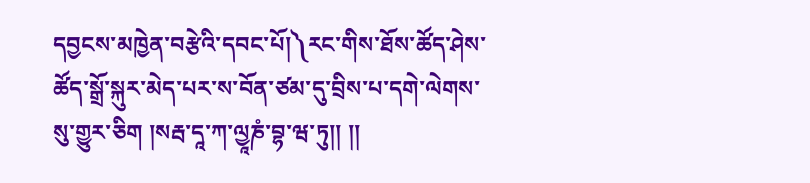དབྱངས་མཁྱེན་བརྩེའི་དབང་པོ།༽རང་གིས་ཐོས་ཚོད་ཤེས་ཚོད་སྒྲོ་སྐུར་མེད་པར་ས་བོན་ཙམ་དུ་བྲིས་པ་དགེ་ལེགས་སུ་གྱུར་ཅིག །སརྦ་དཱ་ཀ་ལྱཱཎཾ་བྷ་ཝ་ཏུ།། །།